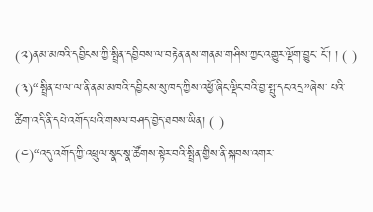(༢)ནམ་མཁའི་དབྱིངས་ཀྱི་སྤྲིན་དབྱིབས་ལ་བརྟེན་ནས་གནམ་གཤིས་ཀྱང་འགྱུར་ལྡོག་བྱུང་ ངོ་། ། ( )
(༣)“སྤྲིན་པ་ལ་ལ་ནི་ནམ་མཁའི་དབྱིངས་སུ་ཁད་ཀྱིས་འཕྱོ་ཞིང་ལྡིང་བའི་བྱ་སྤུ་དང་འདྲ”ཞེས་ པའི་ཚིག་འདི་ནི་དཔེ་འགོད་པའི་གསལ་བཤད་བྱེད་ཐབས་ཡིན། ( )
(༤)“འདུ་འགོད་ཀྱི་འཕྲུལ་སྣང་སྣ་ཚོགས་སྟེར་བའི་སྤྲིན་གྱིས་ནི་སྐབས་འགར་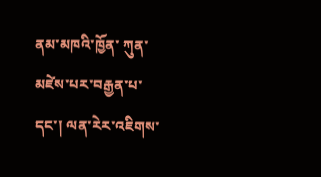ནམ་མཁའི་ཁྱོན་ ཀུན་མཛེས་པར་བརྒྱན་པ་དང་། ལན་རེར་འཇིགས་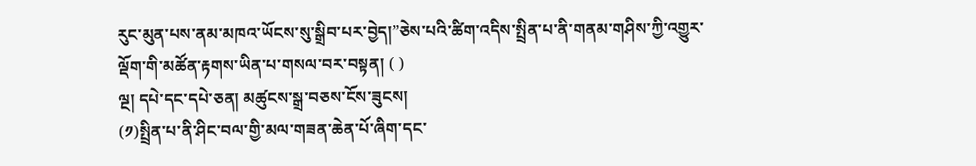རུང་མུན་པས་ནམ་མཁའ་ཡོངས་སུ་སྒྲིབ་པར་བྱེད།”ཅེས་པའི་ཚིག་འདིས་སྤྲིན་པ་ནི་གནམ་གཤིས་ཀྱི་འགྱུར་ལྡོག་གི་མཚོན་རྟགས་ཡིན་པ་གསལ་བར་བསྟན། ( )
ལྔ། དཔེ་དང་དཔེ་ཅན། མཚུངས་སྒྲ་བཅས་ངོས་ཟུངས།
(༡)སྤྲིན་པ་ནི་ཤིང་བལ་གྱི་མལ་གཟན་ཆེན་པོ་ཞིག་དང་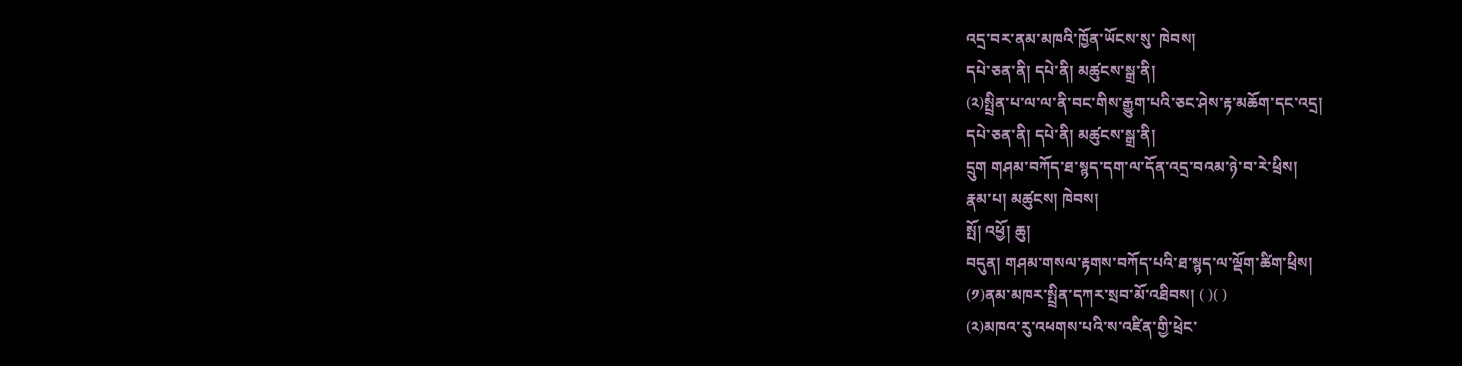འདྲ་བར་ནམ་མཁའི་ཁྱོན་ཡོངས་སུ་ ཁེབས།
དཔེ་ཅན་ནི། དཔེ་ནི། མཚུངས་སྒྲ་ནི།
(༢)སྤྲིན་པ་ལ་ལ་ནི་བང་གིས་རྒྱུག་པའི་ཅང་ཤེས་རྟ་མཆོག་དང་འདྲ།
དཔེ་ཅན་ནི། དཔེ་ནི། མཚུངས་སྒྲ་ནི།
དྲུག གཤམ་བཀོད་ཐ་སྙད་དག་ལ་དོན་འདྲ་བའམ་ཉེ་བ་རེ་ཕྲིས།
རྣམ་པ། མཚུངས། ཁེབས།
སྤོ། འཕྱོ། ཆུ།
བདུན། གཤམ་གསལ་རྟགས་བཀོད་པའི་ཐ་སྙད་ལ་ལྡོག་ཚིག་ཕྲིས།
(༡)ནམ་མཁར་སྤྲིན་དཀར་སྲབ་མོ་འཐིབས། ( )( )
(༢)མཁའ་རུ་འཕགས་པའི་ས་འཛིན་གྱི་ཕྲེང་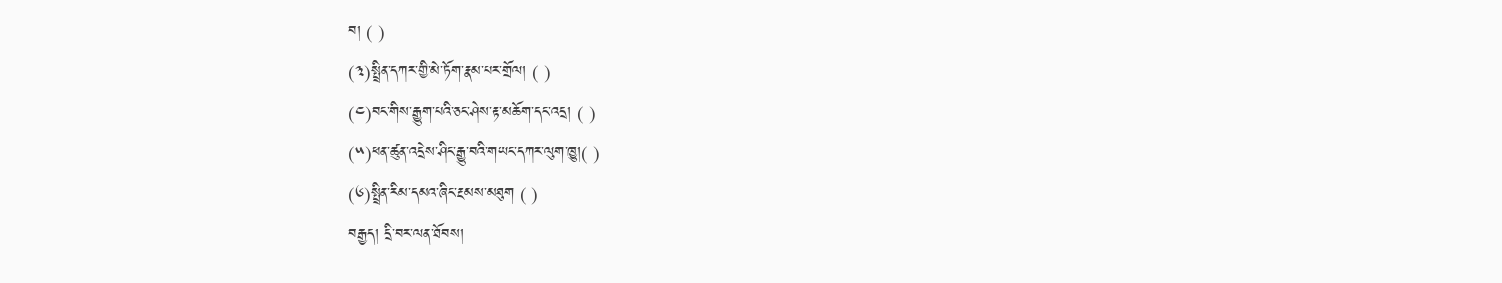བ། ( )
(༣)སྤྲིན་དཀར་གྱི་མེ་ཏོག་རྣམ་པར་གྲོལ། ( )
(༤)བང་གིས་རྒྱུག་པའི་ཅང་ཤེས་རྟ་མཆོག་དང་འདྲ། ( )
(༥)ཕན་ཚུན་འདྲེས་ཤིང་རྒྱུ་བའི་གཡང་དཀར་ལུག་ཁྱུ།( )
(༦)སྤྲིན་རིམ་དམའ་ཞིང་རྔམས་མཐུག ( )
བརྒྱད། དྲི་བར་ལན་ཐོབས།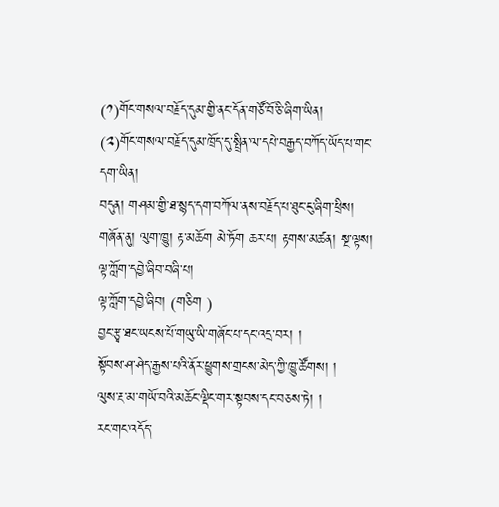(༡)གོང་གསལ་བརྗོད་དུམ་གྱི་ནང་དོན་གཙོ་བོ་ཅི་ཞིག་ཡིན།
(༢)གོང་གསལ་བརྗོད་དུམ་ཁྲོད་དུ་སྤྲིན་ལ་དཔེ་བརྒྱད་བཀོད་ཡོད་པ་གང་དག་ཡིན།
བདུན། གཤམ་གྱི་ཐ་སྙད་དག་བཀོལ་ནས་བརྗོད་པ་ཐུང་ངུ་ཞིག་ཕྲིས།
གཞོན་ནུ། ལུག་ཁྱུ། རྟ་མཆོག མེ་ཏོག ཆར་པ། རྟགས་མཚན། སྔ་ལྟས།
ལྟ་ཀློག་དབྱེ་ཞིབ་བཞི་པ།
ལྟ་ཀློག་དབྱེ་ཞིབ། (གཅིག )
བྱང་རྩྭ་ཐང་ཡངས་པོ་གཡུ་ཡི་གཞོང་པ་དང་འདྲ་བར། །
སྟོབས་ཤ་ཤེད་རྒྱས་པའི་ནོར་ཕྱུགས་གྲངས་མེད་ཀྱི་ཁྱུ་ཚོགས། །
ལུས་རྔ་མ་གཡོ་བའི་མཆོང་ལྡིང་གར་སྟབས་དང་བཅས་ཏེ། །
རང་གང་འདོད་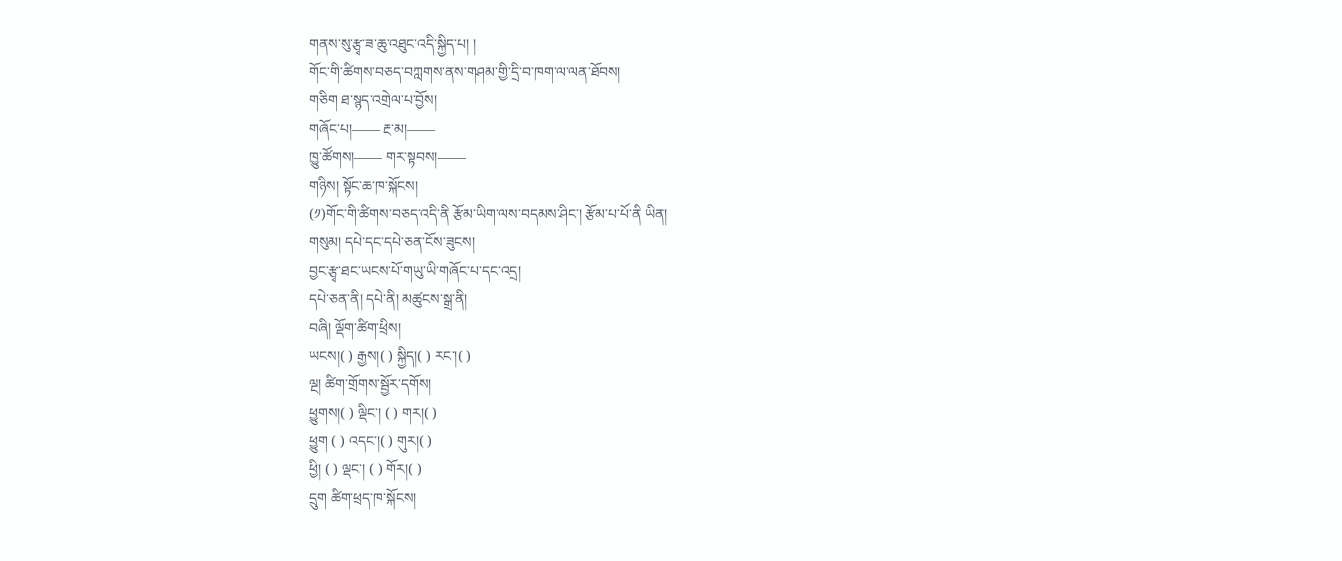གནས་སུ་རྩྭ་ཟ་ཆུ་འཐུང་འདི་སྐྱིད་པ། །
གོང་གི་ཚིགས་བཅད་བཀླགས་ནས་གཤམ་གྱི་དྲི་བ་ཁག་ལ་ལན་ཐོབས།
གཅིག ཐ་སྙད་འགྲེལ་པ་བྱོས།
གཞོང་པ།—— རྔ་མ།——
ཁྱུ་ཚོགས།—— གར་སྟབས།——
གཉིས། སྟོང་ཆ་ཁ་སྐོངས།
(༡)གོང་གི་ཚིགས་བཅད་འདི་ནི རྩོམ་ཡིག་ལས་བདམས་ཤིང་། རྩོམ་པ་པོ་ནི ཡིན།
གསུམ། དཔེ་དང་དཔེ་ཅན་ངོས་ཟུངས།
བྱང་རྩྭ་ཐང་ཡངས་པོ་གཡུ་ཡི་གཞོང་པ་དང་འདྲ།
དཔེ་ཅན་ནི། དཔེ་ནི། མཚུངས་སྒྲ་ནི།
བཞི། ལྡོག་ཚིག་ཕྲིས།
ཡངས།( ) རྒྱས།( ) སྐྱིད།( ) རང་།( )
ལྔ། ཚིག་གྲོགས་སྦྱོར་དགོས།
ཕྱུགས།( ) ལྡིང་། ( ) གར།( )
ཕྱུག ( ) འདང་།( ) གུར།( )
ཕྱི། ( ) ལྡང་། ( ) གོར།( )
དྲུག ཚིག་ཕྲད་ཁ་སྐོངས།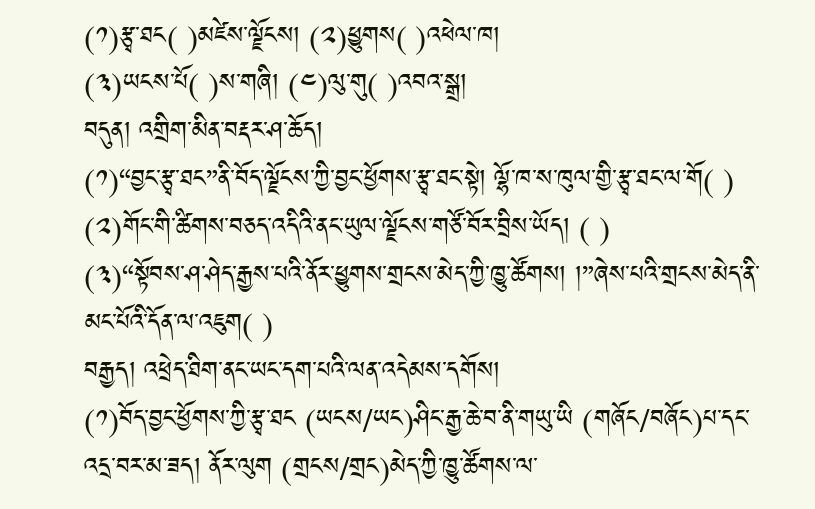(༡)རྩྭ་ཐང( )མཛེས་ལྗོངས། (༢)ཕྱུགས( )འཕེལ་ཁ།
(༣)ཡངས་པོ( )ས་གཞི། (༤)ལུ་གུ( )འབའ་སྒྲ།
བདུན། འགྲིག་མིན་བརྡར་ཤ་ཆོད།
(༡)“བྱང་རྩྭ་ཐང”ནི་བོད་ལྗོངས་ཀྱི་བྱང་ཕྱོགས་རྩྭ་ཐང་སྟེ། ལྷོ་ཁ་ས་ཁུལ་གྱི་རྩྭ་ཐང་ལ་གོ( )
(༢)གོང་གི་ཚིགས་བཅད་འདིའི་ནང་ཡུལ་ལྗོངས་གཙོ་བོར་བྲིས་ཡོད། ( )
(༣)“སྟོབས་ཤ་ཤེད་རྒྱས་པའི་ནོར་ཕྱུགས་གྲངས་མེད་ཀྱི་ཁྱུ་ཚོགས། །”ཞེས་པའི་གྲངས་མེད་ནི་ མང་པོའི་དོན་ལ་འཇུག( )
བརྒྱད། འཕྲེད་ཐིག་ནང་ཡང་དག་པའི་ལན་འདེམས་དགོས།
(༡)བོད་བྱང་ཕྱོགས་ཀྱི་རྩྭ་ཐང (ཡངས/ཡང)ཤིང་རྒྱ་ཆེ་བ་ནི་གཡུ་ཡི (གཞོང/བཞོང)པ་དང་འདྲ་བར་མ་ཟད། ནོར་ལུག (གྲངས/གྲང)མེད་ཀྱི་ཁྱུ་ཚོགས་ལ་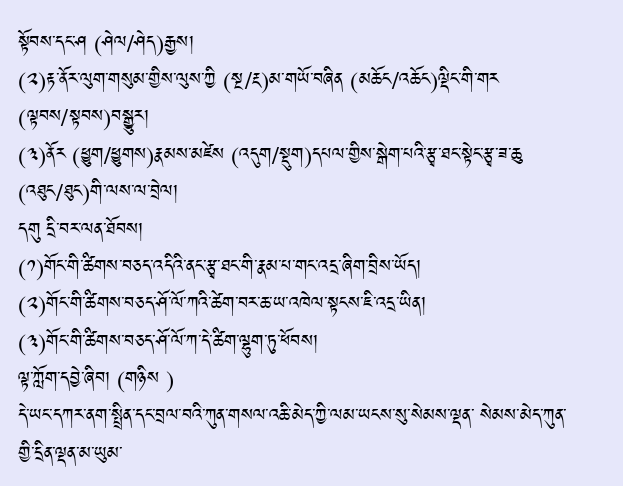སྟོབས་དང་ཤ (ཤེལ/ཤེད)རྒྱས།
(༢)རྟ་ནོར་ལུག་གསུམ་གྱིས་ལུས་ཀྱི (སྔ/རྔ)མ་གཡོ་བཞིན (མཆོང/འཆོང)ལྡིང་གི་གར (ལྟབས/སྟབས)བསྒྱུར།
(༣)ནོར (ཕྱུག/ཕྱུགས)རྣམས་མཛེས (འདུག/སྡུག)དཔལ་གྱིས་སྒེག་པའི་རྩྭ་ཐང་སྟེང་རྩྭ་ཟ་ཆུ (འཐུང/ཐུང)གི་ལས་ལ་བྲེལ།
དགུ དྲི་བར་ལན་ཐོབས།
(༡)གོང་གི་ཚིགས་བཅད་འདིའི་ནང་རྩྭ་ཐང་གི་རྣམ་པ་གང་འདྲ་ཞིག་བྲིས་ཡོད།
(༢)གོང་གི་ཚིགས་བཅད་ཤོ་ལོ་ཀའི་ཚེག་བར་ཆ་ཡ་འཁེལ་སྟངས་ཇི་འདྲ་ཡིན།
(༣)གོང་གི་ཚིགས་བཅད་ཤོ་ལོ་ཀ་དེ་ཚིག་ལྷུག་ཏུ་ཕོབས།
ལྟ་ཀློག་དབྱེ་ཞིབ། (གཉིས )
དེ་ཡང་དཀར་ནག་སྤྲིན་དང་བྲལ་བའི་ཀུན་གསལ་འཆི་མེད་ཀྱི་ལམ་ཡངས་སུ་སེམས་ལྡན་ སེམས་མེད་ཀུན་གྱི་དྲིན་ལྡན་མ་ཡུམ་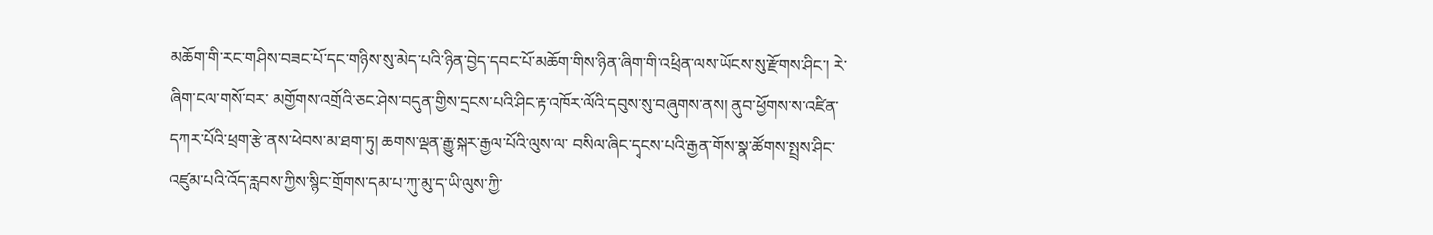མཆོག་གི་རང་གཤིས་བཟང་པོ་དང་གཉིས་སུ་མེད་པའི་ཉིན་བྱེད་དབང་པོ་མཆོག་གིས་ཉིན་ཞིག་གི་འཕྲིན་ལས་ཡོངས་སུ་རྫོགས་ཤིང་། རེ་ཞིག་ངལ་གསོ་བར་ མགྱོགས་འགྲོའི་ཅང་ཤེས་བདུན་གྱིས་དྲངས་པའི་ཤིང་རྟ་འཁོར་ལོའི་དབུས་སུ་བཞུགས་ནས། ནུབ་ཕྱོགས་ས་འཛིན་དཀར་པོའི་ཕྲག་རྩེ་ནས་ཕེབས་མ་ཐག་ཏུ། ཆགས་ལྡན་རྒྱུ་སྐར་རྒྱལ་པོའི་ལུས་ལ་ བསིལ་ཞིང་དྭངས་པའི་རྒྱན་གོས་སྣ་ཚོགས་སྤྲས་ཤིང་འཛུམ་པའི་འོད་རླབས་ཀྱིས་སྙིང་གྲོགས་དམ་པ་ཀུ་མུ་ད་ཡི་ལུས་ཀྱི་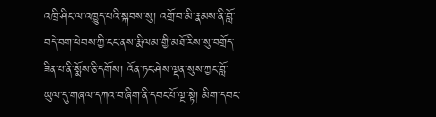འཁྲི་ཤིང་ལ་འཁྱུད་པའི་སྐབས་སུ། འགྲོ་བ་མི་རྣམས་ནི་བློ་བདེ་བག་ཕེབས་ཀྱི་ངང་ནས་རྨི་ལམ་གྱི་མཐོ་རིས་སུ་བགྲོད་ཟིན་པ་ནི་སྨོས་ཅི་དགོས། འོན་ཏང་ཤེས་ལྡན་སུས་ཀྱང་བློ་ཡུལ་དུ་གཞལ་དཀའ་བ་ཞིག་ནི་དབང་པོ་ལྔ་སྟེ། མིག་དབང་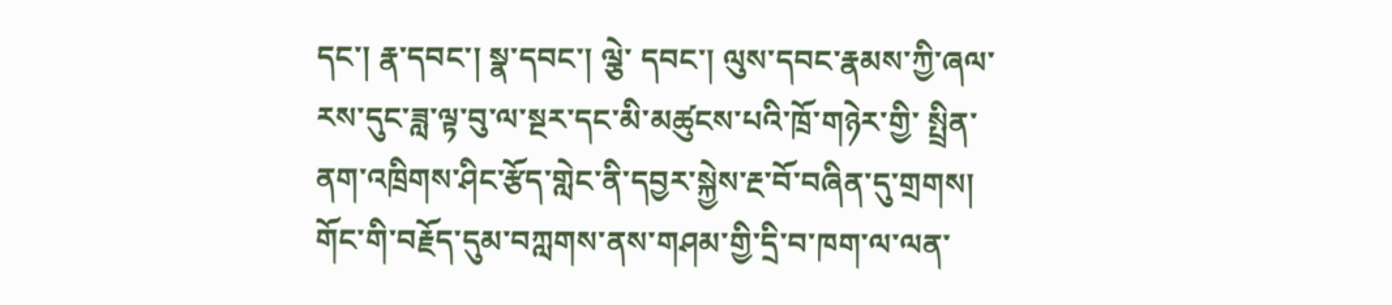དང་། རྣ་དབང་། སྣ་དབང་། ལྕེ་ དབང་། ལུས་དབང་རྣམས་ཀྱི་ཞལ་རས་དུང་ཟླ་ལྟ་བུ་ལ་སྔར་དང་མི་མཚུངས་པའི་ཁྲོ་གཉེར་གྱི་ སྤྲིན་ནག་འཁྲིགས་ཤིང་རྩོད་གླེང་ནི་དབྱར་སྐྱེས་རྔ་བོ་བཞིན་དུ་གྲགས།
གོང་གི་བརྗོད་དུམ་བཀླགས་ནས་གཤམ་གྱི་དྲི་བ་ཁག་ལ་ལན་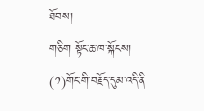ཐོབས།
གཅིག སྟོང་ཆ་ཁ་སྐོངས།
(༡)གོང་གི་བརྗོད་དུམ་འདི་ནི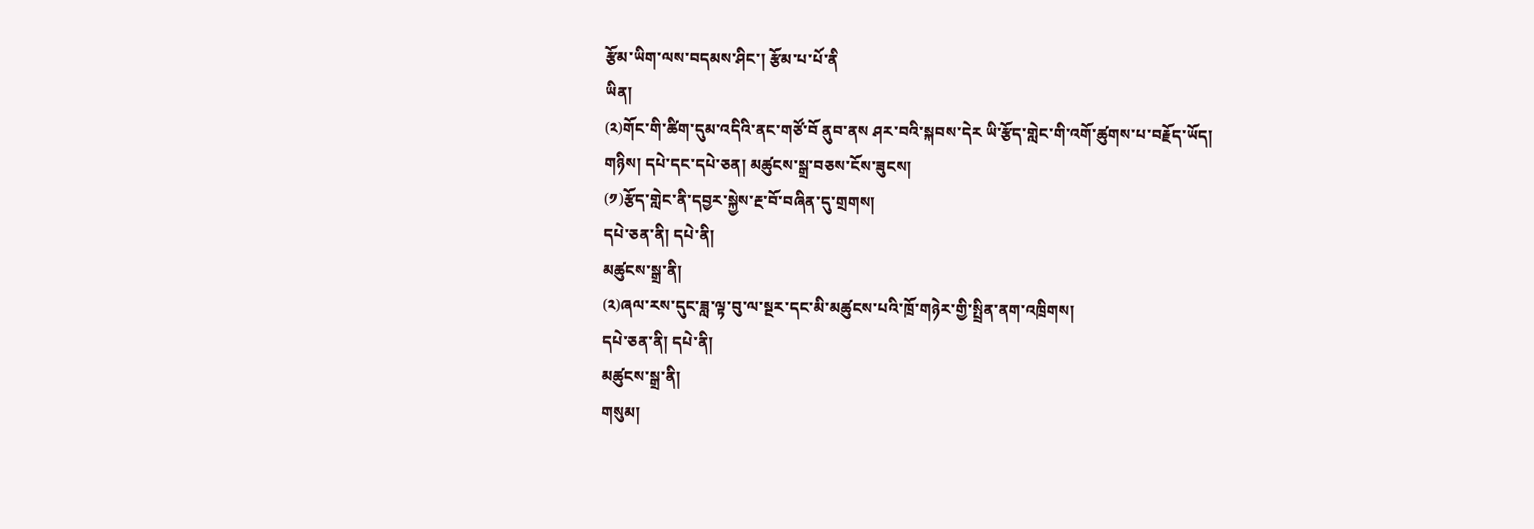རྩོམ་ཡིག་ལས་བདམས་ཤིང་། རྩོམ་པ་པོ་ནི
ཡིན།
(༢)གོང་གི་ཚིག་དུམ་འདིའི་ནང་གཙོ་བོ ནུབ་ནས ཤར་བའི་སྐབས་དེར ཡི་རྩོད་གླེང་གི་འགོ་ཚུགས་པ་བརྗོད་ཡོད།
གཉིས། དཔེ་དང་དཔེ་ཅན། མཚུངས་སྒྲ་བཅས་ངོས་ཟུངས།
(༡)རྩོད་གླེང་ནི་དབྱར་སྐྱེས་རྔ་བོ་བཞིན་དུ་གྲགས།
དཔེ་ཅན་ནི། དཔེ་ནི།
མཚུངས་སྒྲ་ནི།
(༢)ཞལ་རས་དུང་ཟླ་ལྟ་བུ་ལ་སྔར་དང་མི་མཚུངས་པའི་ཁྲོ་གཉེར་གྱི་སྤྲིན་ནག་འཁྲིགས།
དཔེ་ཅན་ནི། དཔེ་ནི།
མཚུངས་སྒྲ་ནི།
གསུམ།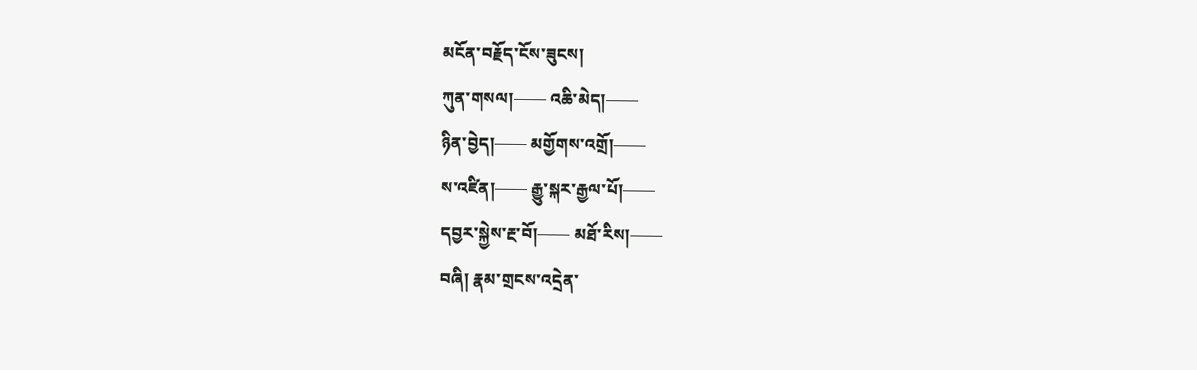མངོན་བརྗོད་ངོས་ཟུངས།
ཀུན་གསལ།—— འཆི་མེད།——
ཉིན་བྱེད།—— མགྱོགས་འགྲོ།——
ས་འཛིན།—— རྒྱུ་སྐར་རྒྱལ་པོ།——
དབྱར་སྐྱེས་རྔ་བོ།—— མཐོ་རིས།——
བཞི། རྣམ་གྲངས་འདྲེན་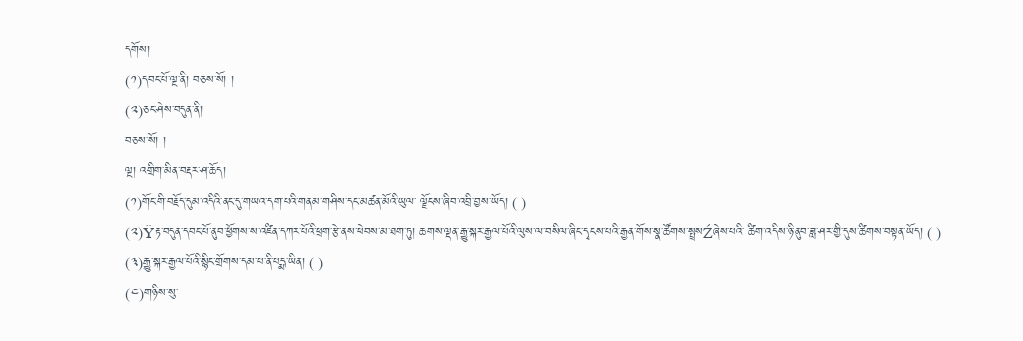དགོས།
(༡)དབང་པོ་ལྔ་ནི། བཅས་སོ། །
(༢)ཅང་ཤེས་བདུན་ནི།
བཅས་སོ། །
ལྔ། འགྲིག་མིན་བརྡར་ཤ་ཆོད།
(༡)གོང་གི་བརྗོད་དུམ་འདིའི་ནང་དུ་གཡའ་དག་པའི་གནམ་གཤིས་དང་མཚན་མོའི་ཡུལ་ ལྗོངས་ཞིབ་འབྲི་བྱས་ཡོད། ( )
(༢)Ÿརྟ་བདུན་དབང་པོ་ནུབ་ཕྱོགས་ས་འཛིན་དཀར་པོའི་ཕྲག་རྩེ་ནས་ཕེབས་མ་ཐག་ཏུ། ཆགས་ལྡན་རྒྱུ་སྐར་རྒྱལ་པོའི་ལུས་ལ་བསིལ་ཞིང་དྭངས་པའི་རྒྱན་གོས་སྣ་ཚོགས་སྤྲསŹཞེས་པའི་ ཚིག་འདིས་ཉི་ནུབ་ཟླ་ཤར་གྱི་དུས་ཚིགས་བསྟན་ཡོད། ( )
(༣)རྒྱུ་སྐར་རྒྱལ་པོའི་སྙིང་གྲོགས་དམ་པ་ནི་པདྨ་ཡིན། ( )
(༤)གཉིས་སུ་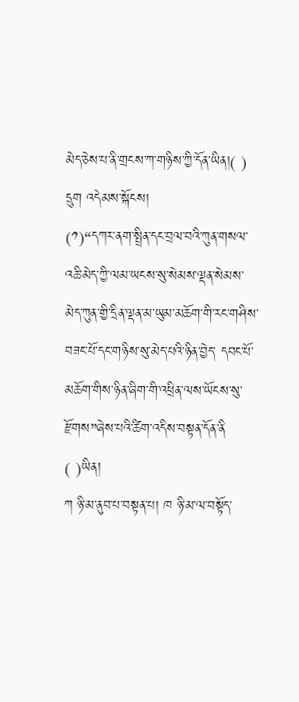མེད་ཅེས་པ་ནི་གྲངས་ཀ་གཉིས་ཀྱི་དོན་ཡིན།( )
དྲུག འདེམས་སྐོངས།
(༡)“དཀར་ནག་སྤྲིན་དང་བྲལ་བའི་ཀུན་གསལ་འཆི་མེད་ཀྱི་ལམ་ཡངས་སུ་སེམས་ལྡན་སེམས་ མེད་ཀུན་གྱི་དྲིན་ལྡན་མ་ཡུམ་མཆོག་གི་རང་གཤིས་བཟང་པོ་དང་གཉིས་སུ་མེད་པའི་ཉིན་བྱེད་ དབང་པོ་མཆོག་གིས་ཉིན་ཞིག་གི་འཕྲིན་ལས་ཡོངས་སུ་རྫོགས”ཞེས་པའི་ཚིག་འདིས་བསྟན་དོན་ནི
( )ཡིན།
ཀ ཉི་མ་ནུབ་པ་བསྟན་པ། ཁ ཉི་མ་ལ་བསྟོད་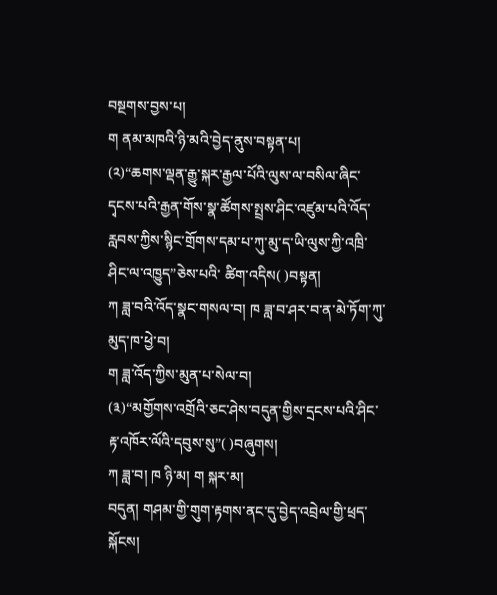བསྔགས་བྱས་པ།
ག ནམ་མཁའི་ཉི་མའི་བྱེད་ནུས་བསྟན་པ།
(༢)“ཆགས་ལྡན་རྒྱུ་སྐར་རྒྱལ་པོའི་ལུས་ལ་བསིལ་ཞིང་དྭངས་པའི་རྒྱན་གོས་སྣ་ཚོགས་སྤྲས་ཤིང་འཛུམ་པའི་འོད་རླབས་ཀྱིས་སྙིང་གྲོགས་དམ་པ་ཀུ་མུ་ད་ཡི་ལུས་ཀྱི་འཁྲི་ཤིང་ལ་འཁྱུད”ཅེས་པའི་ ཚིག་འདིས( )བསྟན།
ཀ ཟླ་བའི་འོད་སྣང་གསལ་བ། ཁ ཟླ་བ་ཤར་བ་ན་མེ་ཏོག་ཀུ་མུད་ཁ་ཕྱེ་བ།
ག ཟླ་འོད་ཀྱིས་མུན་པ་སེལ་བ།
(༣)“མགྱོགས་འགྲོའི་ཅང་ཤེས་བདུན་གྱིས་དྲངས་པའི་ཤིང་རྟ་འཁོར་ལོའི་དབུས་སུ”( )བཞུགས།
ཀ ཟླ་བ། ཁ ཉི་མ། ག སྐར་མ།
བདུན། གཤམ་གྱི་གུག་རྟགས་ནང་དུ་བྱེད་འབྲེལ་གྱི་ཕྲད་སྐོངས།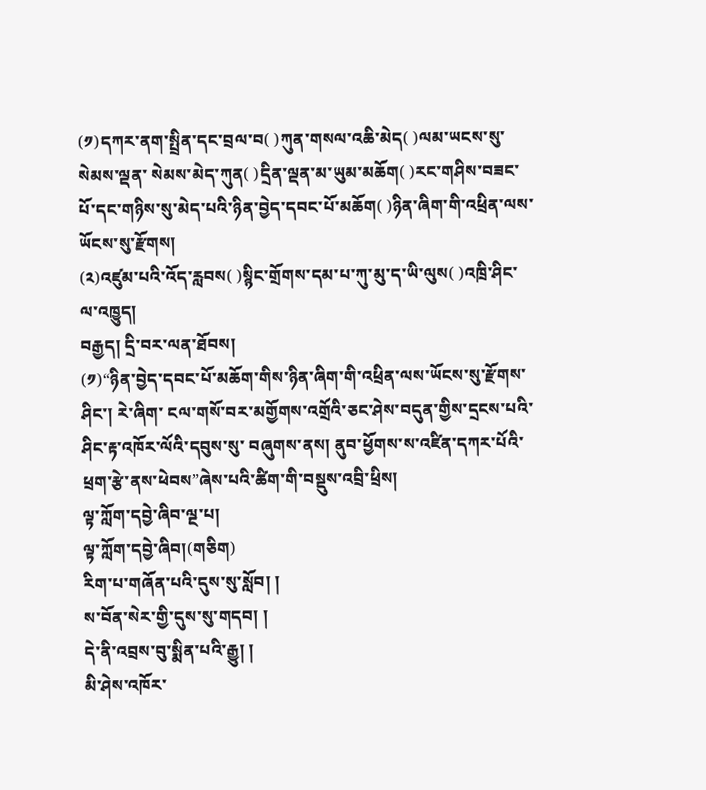(༡)དཀར་ནག་སྤྲིན་དང་བྲལ་བ( )ཀུན་གསལ་འཆི་མེད( )ལམ་ཡངས་སུ་སེམས་ལྡན་ སེམས་མེད་ཀུན( )དྲིན་ལྡན་མ་ཡུམ་མཆོག( )རང་གཤིས་བཟང་པོ་དང་གཉིས་སུ་མེད་པའི་ཉིན་བྱེད་དབང་པོ་མཆོག( )ཉིན་ཞིག་གི་འཕྲིན་ལས་ཡོངས་སུ་རྫོགས།
(༢)འཛུམ་པའི་འོད་རླབས( )སྙིང་གྲོགས་དམ་པ་ཀུ་མུ་ད་ཡི་ལུས( )འཁྲི་ཤིང་ལ་འཁྱུད།
བརྒྱད། དྲི་བར་ལན་ཐོབས།
(༡)“ཉིན་བྱེད་དབང་པོ་མཆོག་གིས་ཉིན་ཞིག་གི་འཕྲིན་ལས་ཡོངས་སུ་རྫོགས་ཤིང་། རེ་ཞིག་ ངལ་གསོ་བར་མགྱོགས་འགྲོའི་ཅང་ཤེས་བདུན་གྱིས་དྲངས་པའི་ཤིང་རྟ་འཁོར་ལོའི་དབུས་སུ་ བཞུགས་ནས། ནུབ་ཕྱོགས་ས་འཛིན་དཀར་པོའི་ཕྲག་རྩེ་ནས་ཕེབས”ཞེས་པའི་ཚིག་གི་བསྡུས་འབྲི་ཕྲིས།
ལྟ་ཀློག་དབྱེ་ཞིབ་ལྔ་པ།
ལྟ་ཀློག་དབྱེ་ཞིབ།(གཅིག)
རིག་པ་གཞོན་པའི་དུས་སུ་སློབ། །
ས་བོན་སེར་གྱི་དུས་སུ་གདབ། །
དེ་ནི་འབྲས་བུ་སྨིན་པའི་རྒྱུ། །
མི་ཤེས་འཁོར་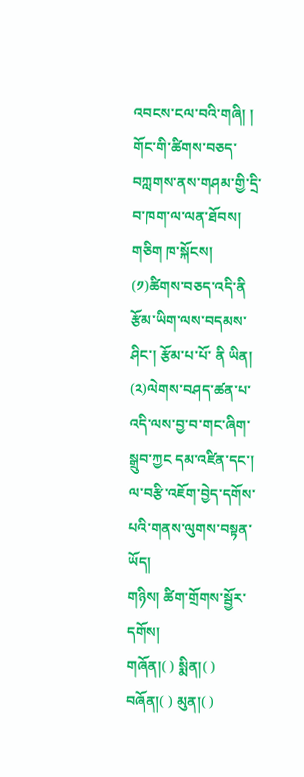འབངས་ངལ་བའི་གཞི། །
གོང་གི་ཚིགས་བཅད་བཀླགས་ནས་གཤམ་གྱི་དྲི་བ་ཁག་ལ་ལན་ཐོབས།
གཅིག ཁ་སྐོངས།
(༡)ཚིགས་བཅད་འདི་ནི རྩོམ་ཡིག་ལས་བདམས་ཤིང་། རྩོམ་པ་པོ་ ནི ཡིན།
(༢)ལེགས་བཤད་ཚན་པ་འདི་ལས་བྱ་བ་གང་ཞིག་སྒྲུབ་ཀྱང དམ་འཛིན་དང་།
ལ་བརྩི་འཇོག་བྱེད་དགོས་པའི་གནས་ལུགས་བསྟན་ཡོད།
གཉིས། ཚིག་གྲོགས་སྦྱོར་དགོས།
གཞོན།( ) སྨིན།( )
བཞོན།( ) མུན།( )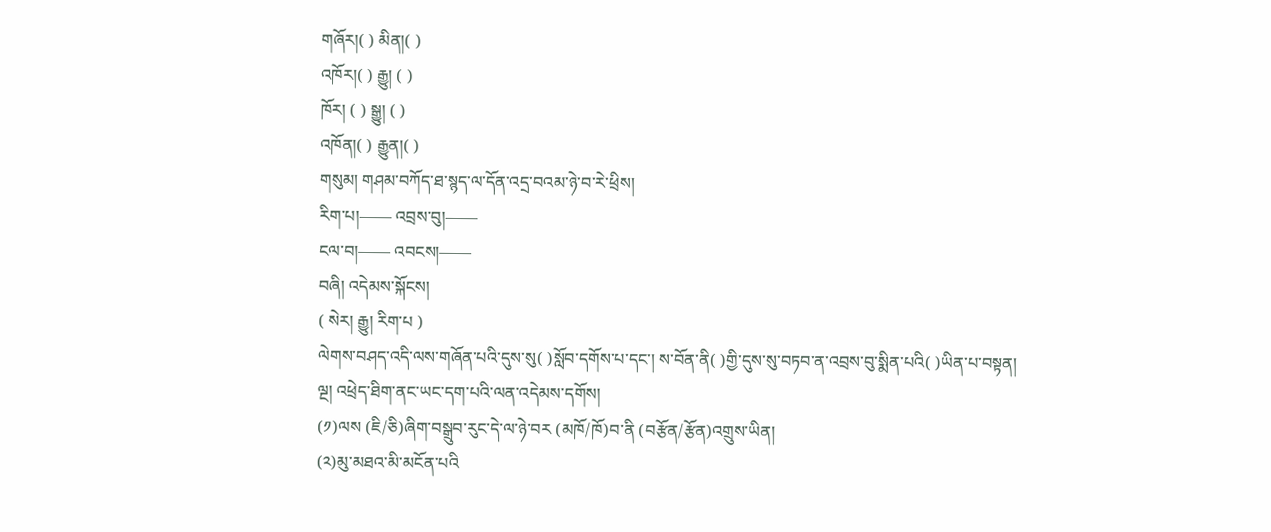གཞོར།( ) མིན།( )
འཁོར།( ) རྒྱུ། ( )
ཁོར། ( ) སྒྱུ། ( )
འཁོན།( ) རྒྱུན།( )
གསུམ། གཤམ་བཀོད་ཐ་སྙད་ལ་དོན་འདྲ་བའམ་ཉེ་བ་རེ་ཕྲིས།
རིག་པ།—— འབྲས་བུ།——
ངལ་བ།—— འབངས།——
བཞི། འདེམས་སྐོངས།
( སེར། རྒྱུ། རིག་པ )
ལེགས་བཤད་འདི་ལས་གཞོན་པའི་དུས་སུ( )སློབ་དགོས་པ་དང་། ས་བོན་ནི( )གྱི་དུས་སུ་བཏབ་ན་འབྲས་བུ་སྨིན་པའི( )ཡིན་པ་བསྟན།
ལྔ། འཕྲེད་ཐིག་ནང་ཡང་དག་པའི་ལན་འདེམས་དགོས།
(༡)ལས (ཇི/ཅི)ཞིག་བསྒྲུབ་རུང་དེ་ལ་ཉེ་བར (མཁོ/ཁོ)བ་ནི (བརྩོན/རྩོན)འགྲུས་ཡིན།
(༢)མུ་མཐའ་མི་མངོན་པའི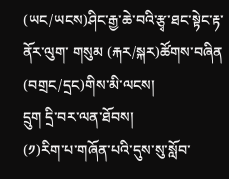(ཡང/ཡངས)ཤིང་རྒྱ་ཆེ་བའི་རྩྭ་ཐང་སྟེང་རྟ་ནོར་ལུག་ གསུམ (རྐར/སྐར)ཚོགས་བཞིན (བགྲང/དྲང)གིས་མི་ལངས།
དྲུག དྲི་བར་ལན་ཐོབས།
(༡)རིག་པ་གཞོན་པའི་དུས་སུ་སློབ་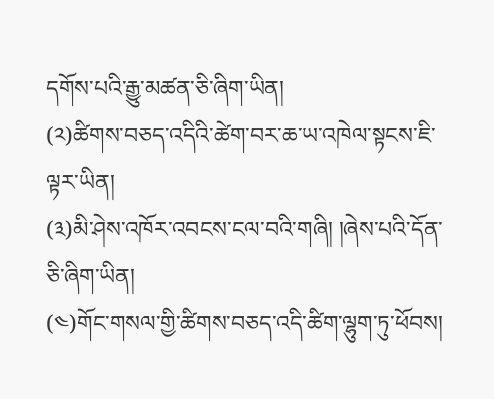དགོས་པའི་རྒྱུ་མཚན་ཅི་ཞིག་ཡིན།
(༢)ཚིགས་བཅད་འདིའི་ཚེག་བར་ཆ་ཡ་འཁེལ་སྟངས་ཇི་ལྟར་ཡིན།
(༣)མི་ཤེས་འཁོར་འབངས་ངལ་བའི་གཞི། །ཞེས་པའི་དོན་ཅི་ཞིག་ཡིན།
(༤)གོང་གསལ་གྱི་ཚིགས་བཅད་འདི་ཚིག་ལྷུག་ཏུ་ཕོབས།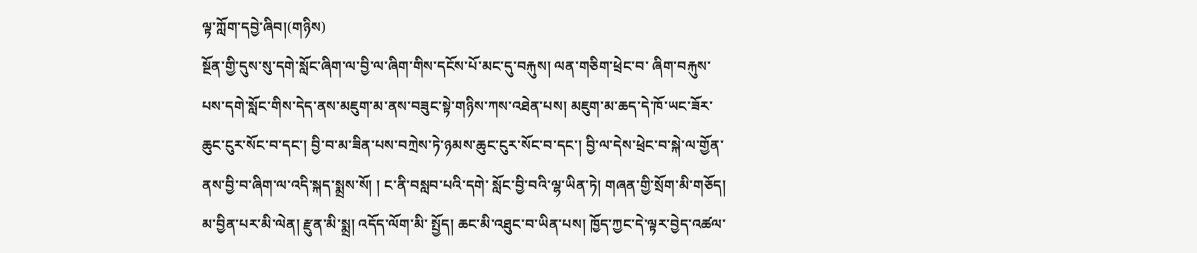ལྟ་ཀློག་དབྱེ་ཞིབ།(གཉིས)
སྔོན་གྱི་དུས་སུ་དགེ་སློང་ཞིག་ལ་བྱི་ལ་ཞིག་གིས་དངོས་པོ་མང་དུ་བརྐུས། ལན་གཅིག་ཕྲེང་བ་ ཞིག་བརྐུས་པས་དགེ་སློང་གིས་དེད་ནས་མཇུག་མ་ནས་བཟུང་སྟེ་གཉིས་ཀས་འཐེན་པས། མཇུག་མ་ཆད་དེ་ཁོ་ཡང་ཟོར་ཆུང་ངུར་སོང་བ་དང་། བྱི་བ་མ་ཟིན་པས་བཀྲེས་ཏེ་ཉམས་ཆུང་ངུར་སོང་བ་དང་། བྱི་ལ་དེས་ཕྲེང་བ་སྐེ་ལ་གྱོན་ནས་བྱི་བ་ཞིག་ལ་འདི་སྐད་སྨྲས་སོ། ། ང་ནི་བསླབ་པའི་དགེ་ སློང་བྱི་བའི་ལྷ་ཡིན་ཏེ། གཞན་གྱི་སྲོག་མི་གཅོད། མ་བྱིན་པར་མི་ལེན། རྫུན་མི་སྨྲ། འདོད་ལོག་མི་ སྤྱོད། ཆང་མི་འཐུང་བ་ཡིན་པས། ཁྱོད་ཀྱང་དེ་ལྟར་བྱེད་འཚལ་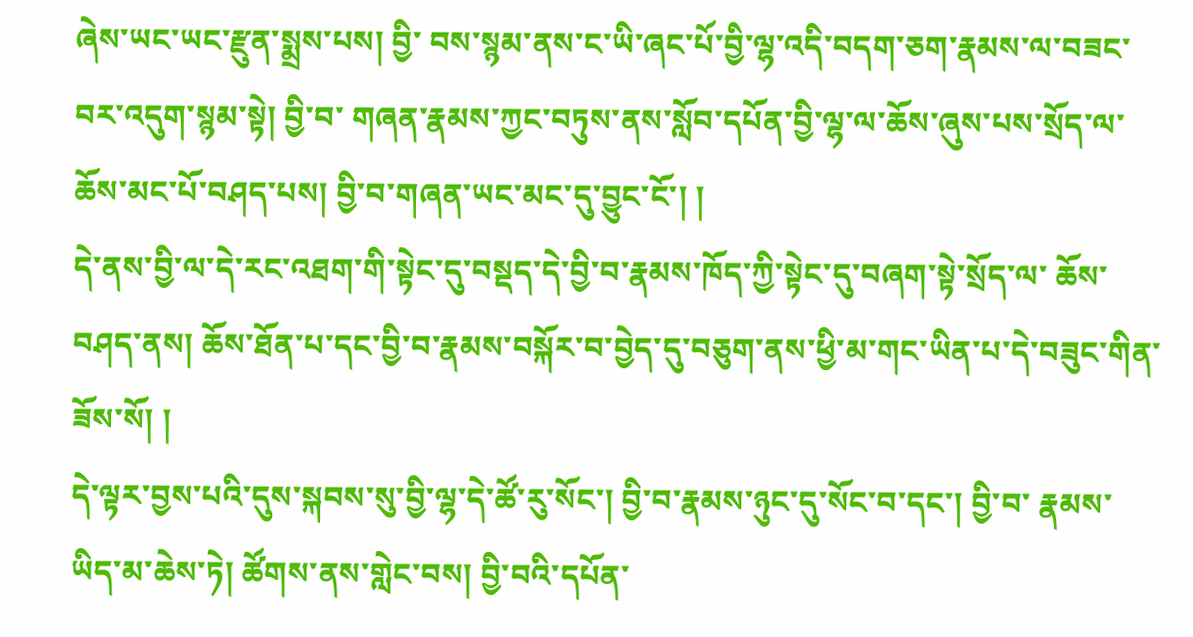ཞེས་ཡང་ཡང་རྫུན་སྨྲས་པས། བྱི་ བས་སྙམ་ནས་ང་ཡི་ཞང་པོ་བྱི་ལྷ་འདི་བདག་ཅག་རྣམས་ལ་བཟང་བར་འདུག་སྙམ་སྟེ། བྱི་བ་ གཞན་རྣམས་ཀྱང་བཏུས་ནས་སློབ་དཔོན་བྱི་ལྷ་ལ་ཆོས་ཞུས་པས་སྲོད་ལ་ཆོས་མང་པོ་བཤད་པས། བྱི་བ་གཞན་ཡང་མང་དུ་བྱུང་ངོ་། །
དེ་ནས་བྱི་ལ་དེ་རང་འཐག་གི་སྟེང་དུ་བསྡད་དེ་བྱི་བ་རྣམས་ཁོད་ཀྱི་སྟེང་དུ་བཞག་སྟེ་སྲོད་ལ་ ཆོས་བཤད་ནས། ཆོས་ཐོན་པ་དང་བྱི་བ་རྣམས་བསྐོར་བ་བྱེད་དུ་བཅུག་ནས་ཕྱི་མ་གང་ཡིན་པ་དེ་བཟུང་གིན་ཟོས་སོ། །
དེ་ལྟར་བྱས་པའི་དུས་སྐབས་སུ་བྱི་ལྷ་དེ་ཚོ་རུ་སོང་། བྱི་བ་རྣམས་ཉུང་དུ་སོང་བ་དང་། བྱི་བ་ རྣམས་ཡིད་མ་ཆེས་ཏེ། ཚོགས་ནས་གླེང་བས། བྱི་བའི་དཔོན་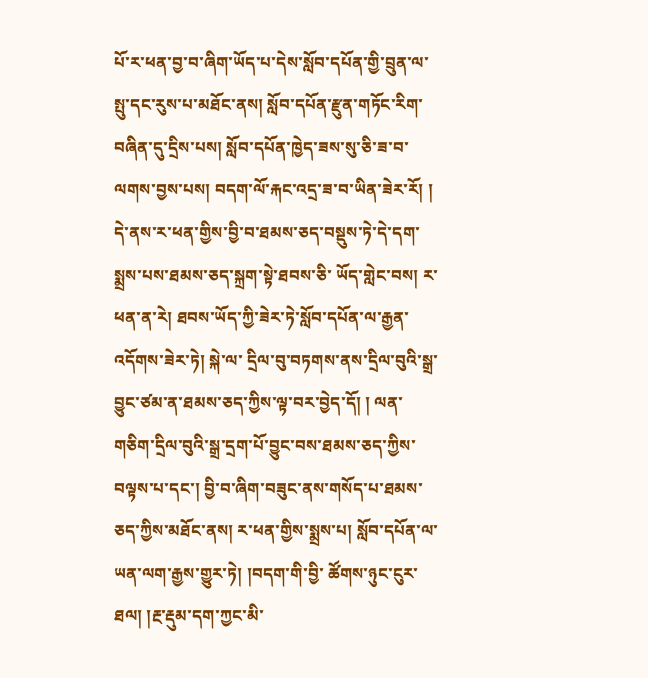པོ་ར་ཕན་བྱ་བ་ཞིག་ཡོད་པ་དེས་སློབ་དཔོན་གྱི་བྲུན་ལ་སྤུ་དང་རུས་པ་མཐོང་ནས། སློབ་དཔོན་རྫུན་གཏོང་རིག་བཞིན་དུ་དྲིས་པས། སློབ་དཔོན་ཁྱེད་ཟས་སུ་ཅི་ཟ་བ་ལགས་བྱས་པས། བདག་ལོ་རྐང་འདྲ་ཟ་བ་ཡིན་ཟེར་རོ། །
དེ་ནས་ར་ཕན་གྱིས་བྱི་བ་ཐམས་ཅད་བསྡུས་ཏེ་དེ་དག་སྨྲས་པས་ཐམས་ཅད་སྐྲག་སྟེ་ཐབས་ཅི་ ཡོད་གླེང་བས། ར་ཕན་ན་རེ། ཐབས་ཡོད་ཀྱི་ཟེར་ཏེ་སློབ་དཔོན་ལ་རྒྱན་འདོགས་ཟེར་ཏེ། སྐེ་ལ་ དྲིལ་བུ་བཏགས་ནས་དྲིལ་བུའི་སྒྲ་བྱུང་ཙམ་ན་ཐམས་ཅད་ཀྱིས་ལྟ་བར་བྱེད་དོ། ། ལན་གཅིག་དྲིལ་བུའི་སྒྲ་དྲག་པོ་བྱུང་བས་ཐམས་ཅད་ཀྱིས་བལྟས་པ་དང་། བྱི་བ་ཞིག་བཟུང་ནས་གསོད་པ་ཐམས་ ཅད་ཀྱིས་མཐོང་ནས། ར་ཕན་གྱིས་སྨྲས་པ། སློབ་དཔོན་ལ་ཡན་ལག་རྒྱས་གྱུར་ཏེ། །བདག་གི་བྱི་ ཚོགས་ཉུང་ངུར་ཐལ། །རྔ་རྡུམ་དག་ཀྱང་མི་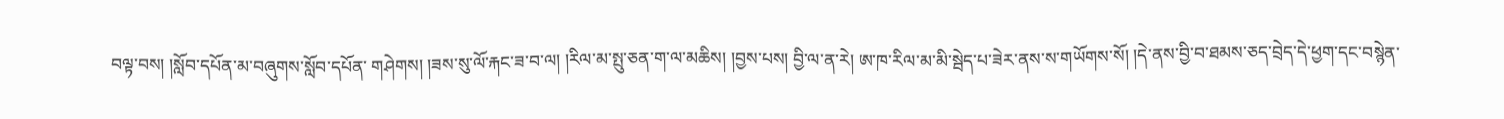བལྟ་བས། །སློབ་དཔོན་མ་བཞུགས་སློབ་དཔོན་ གཤེགས། །ཟས་སུ་ལོ་རྐང་ཟ་བ་ལ། །རིལ་མ་སྤུ་ཅན་ག་ལ་མཆིས། །བྱས་པས། བྱི་ལ་ན་རེ། ཨ་ཁ་རིལ་མ་མི་སྦེད་པ་ཟེར་ནས་ས་གཡོགས་སོ། །དེ་ནས་བྱི་བ་ཐམས་ཅད་བྲེད་དེ་ཕྱག་དང་བསྙེན་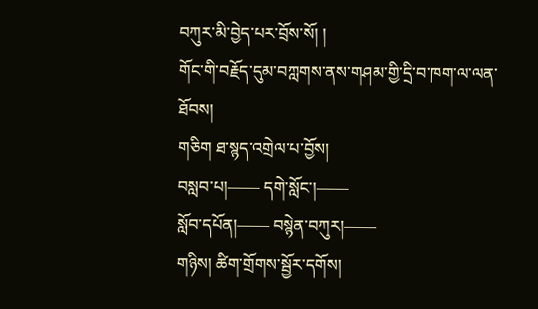བཀུར་མི་བྱེད་པར་བྲོས་སོ། །
གོང་གི་བརྗོད་དུམ་བཀླགས་ནས་གཤམ་གྱི་དྲི་བ་ཁག་ལ་ལན་ཐོབས།
གཅིག ཐ་སྙད་འགྲེལ་པ་བྱོས།
བསླབ་པ།—— དགེ་སློང་།——
སློབ་དཔོན།—— བསྙེན་བཀུར།——
གཉིས། ཚིག་གྲོགས་སྦྱོར་དགོས།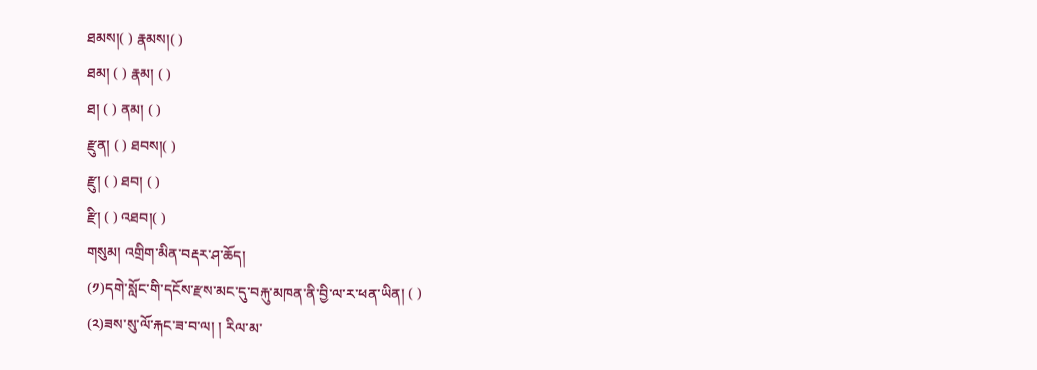ཐམས།( ) རྣམས།( )
ཐམ། ( ) རྣམ། ( )
ཐ། ( ) ནམ། ( )
རྫུན། ( ) ཐབས།( )
རྫུ། ( ) ཐབ། ( )
རྫི། ( ) འཐབ།( )
གསུམ། འགྲིག་མིན་བརྡར་ཤ་ཆོད།
(༡)དགེ་སློང་གི་དངོས་རྫས་མང་དུ་བརྐུ་མཁན་ནི་བྱི་ལ་ར་ཕན་ཡིན། ( )
(༢)ཟས་སུ་ལོ་རྐང་ཟ་བ་ལ། ། རིལ་མ་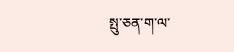སྤུ་ཅན་ག་ལ་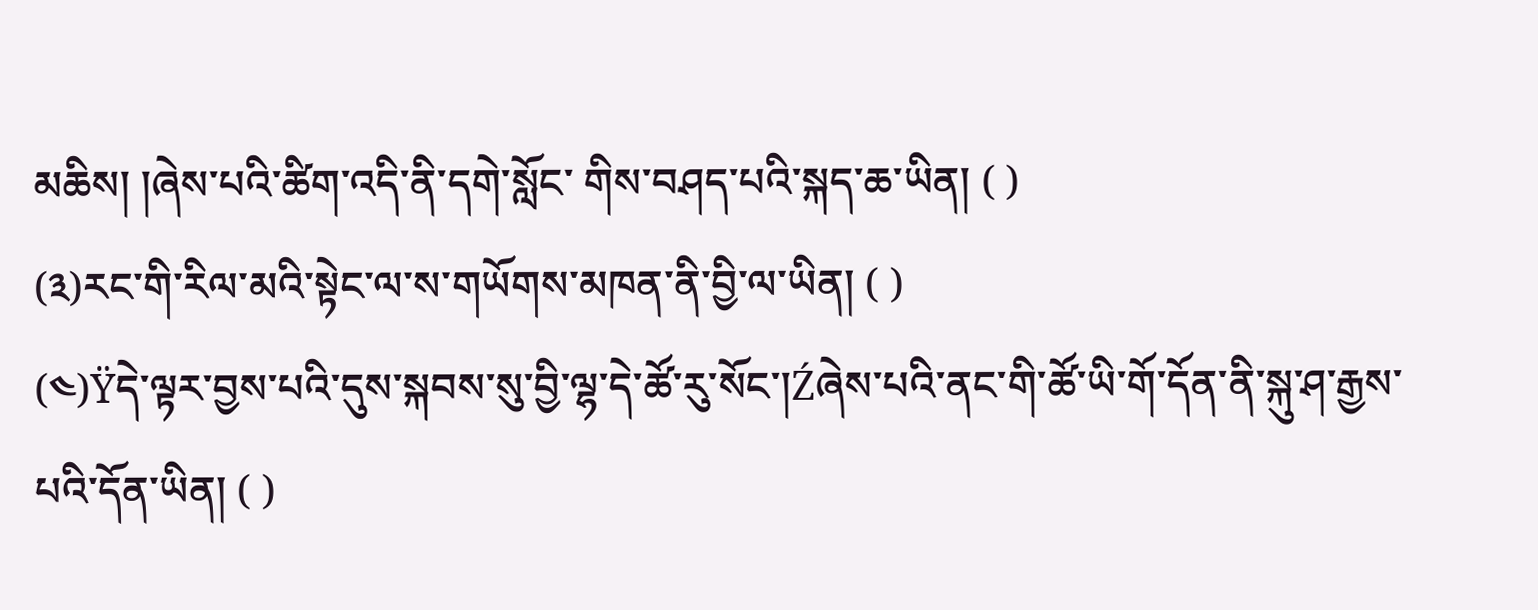མཆིས། །ཞེས་པའི་ཚིག་འདི་ནི་དགེ་སློང་ གིས་བཤད་པའི་སྐད་ཆ་ཡིན། ( )
(༣)རང་གི་རིལ་མའི་སྟེང་ལ་ས་གཡོགས་མཁན་ནི་བྱི་ལ་ཡིན། ( )
(༤)Ÿདེ་ལྟར་བྱས་པའི་དུས་སྐབས་སུ་བྱི་ལྷ་དེ་ཚོ་རུ་སོང་།Źཞེས་པའི་ནང་གི་ཚོ་ཡི་གོ་དོན་ནི་སྐུ་ཤ་རྒྱས་པའི་དོན་ཡིན། ( )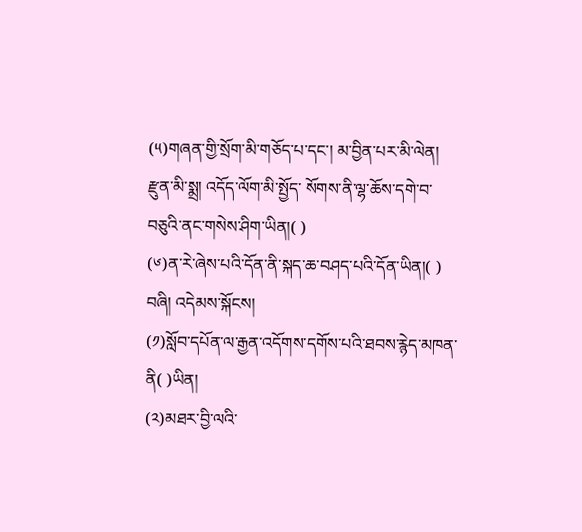(༥)གཞན་གྱི་སྲོག་མི་གཅོད་པ་དང་། མ་བྱིན་པར་མི་ལེན། རྫུན་མི་སྨྲ། འདོད་ལོག་མི་སྤྱོད་ སོགས་ནི་ལྷ་ཆོས་དགེ་བ་བཅུའི་ནང་གསེས་ཤིག་ཡིན།( )
(༦)ན་རེ་ཞེས་པའི་དོན་ནི་སྐད་ཆ་བཤད་པའི་དོན་ཡིན།( )
བཞི། འདེམས་སྐོངས།
(༡)སློབ་དཔོན་ལ་རྒྱན་འདོགས་དགོས་པའི་ཐབས་རྙེད་མཁན་ནི( )ཡིན།
(༢)མཐར་བྱི་ལའི་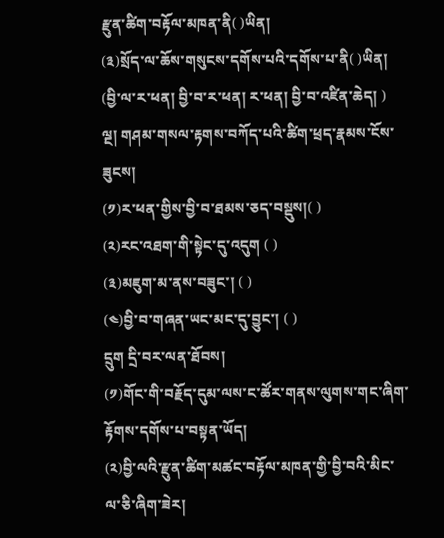རྫུན་ཚིག་བརྟོལ་མཁན་ནི( )ཡིན།
(༣)སྲོད་ལ་ཆོས་གསུངས་དགོས་པའི་དགོས་པ་ནི( )ཡིན།
(བྱི་ལ་ར་ཕན། བྱི་བ་ར་ཕན། ར་ཕན། བྱི་བ་འཛིན་ཆེད། )
ལྔ། གཤམ་གསལ་རྟགས་བཀོད་པའི་ཚིག་ཕྲད་རྣམས་ངོས་ཟུངས།
(༡)ར་ཕན་གྱིས་བྱི་བ་ཐམས་ཅད་བསྡུས།( )
(༢)རང་འཐག་གི་སྟེང་དུ་འདུག ( )
(༣)མཇུག་མ་ནས་བཟུང་། ( )
(༤)བྱི་བ་གཞན་ཡང་མང་དུ་བྱུང་། ( )
དྲུག དྲི་བར་ལན་ཐོབས།
(༡)གོང་གི་བརྗོད་དུམ་ལས་ང་ཚོར་གནས་ལུགས་གང་ཞིག་རྟོགས་དགོས་པ་བསྟན་ཡོད།
(༢)བྱི་ལའི་རྫུན་ཚིག་མཚང་བརྟོལ་མཁན་གྱི་བྱི་བའི་མིང་ལ་ཅི་ཞིག་ཟེར།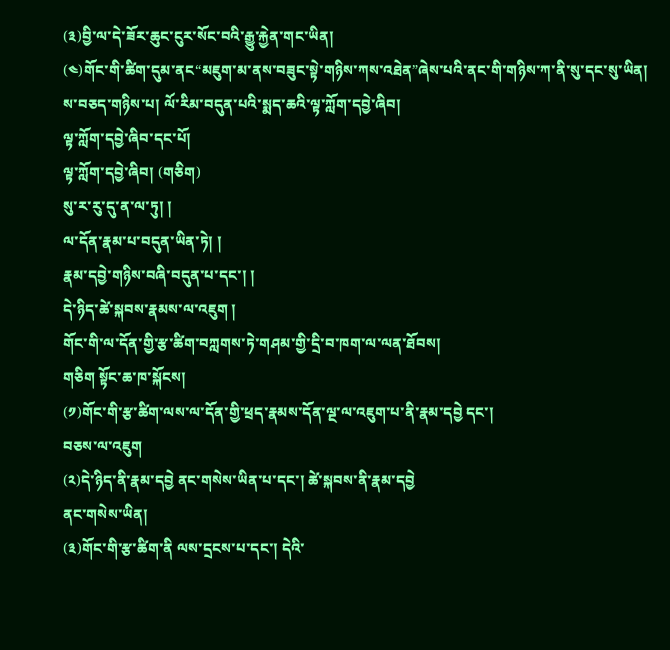(༣)བྱི་ལ་དེ་ཟོར་ཆུང་ངུར་སོང་བའི་རྒྱུ་རྐྱེན་གང་ཡིན།
(༤)གོང་གི་ཚིག་དུམ་ནང“མཇུག་མ་ནས་བཟུང་སྟེ་གཉིས་ཀས་འཐེན”ཞེས་པའི་ནང་གི་གཉིས་ཀ་ནི་སུ་དང་སུ་ཡིན།
ས་བཅད་གཉིས་པ། ལོ་རིམ་བདུན་པའི་སྨད་ཆའི་ལྟ་ཀློག་དབྱེ་ཞིབ།
ལྟ་ཀློག་དབྱེ་ཞིབ་དང་པོ།
ལྟ་ཀློག་དབྱེ་ཞིབ། (གཅིག)
སུ་ར་རུ་དུ་ན་ལ་ཏུ། །
ལ་དོན་རྣམ་པ་བདུན་ཡིན་ཏེ། །
རྣམ་དབྱེ་གཉིས་བཞི་བདུན་པ་དང་། །
དེ་ཉིད་ཚེ་སྐབས་རྣམས་ལ་འཇུག །
གོང་གི་ལ་དོན་གྱི་རྩ་ཚིག་བཀླགས་ཏེ་གཤམ་གྱི་དྲི་བ་ཁག་ལ་ལན་ཐོབས།
གཅིག སྟོང་ཆ་ཁ་སྐོངས།
(༡)གོང་གི་རྩ་ཚིག་ལས་ལ་དོན་གྱི་ཕྲད་རྣམས་དོན་ལྔ་ལ་འཇུག་པ་ནི་རྣམ་དབྱེ དང་།
བཅས་ལ་འཇུག
(༢)དེ་ཉིད་ནི་རྣམ་དབྱེ ནང་གསེས་ཡིན་པ་དང་། ཚེ་སྐབས་ནི་རྣམ་དབྱེ
ནང་གསེས་ཡིན།
(༣)གོང་གི་རྩ་ཚིག་ནི ལས་དྲངས་པ་དང་། དེའི་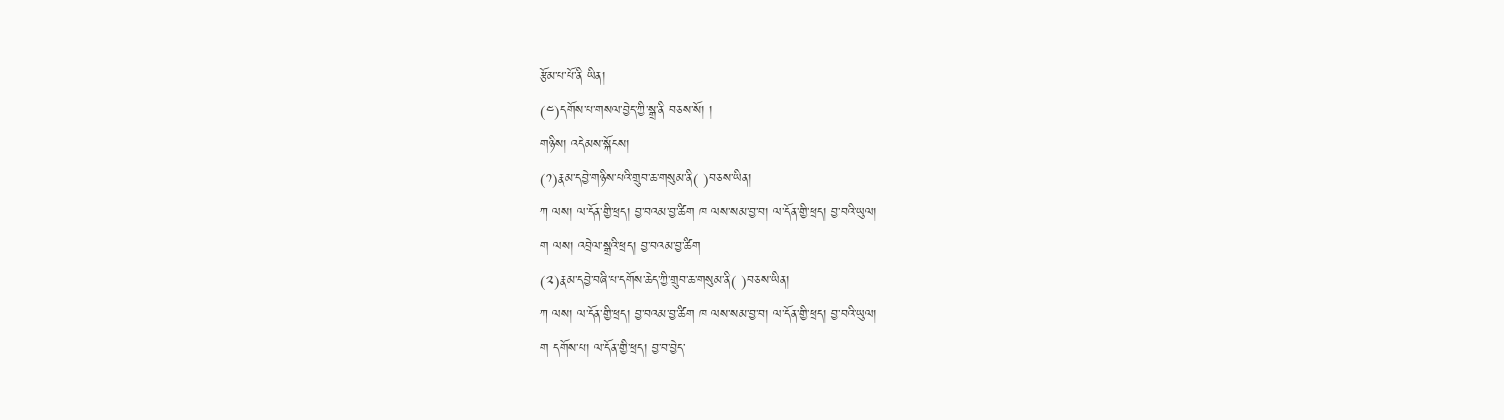རྩོམ་པ་པོ་ནི ཡིན།
(༤)དགོས་པ་གསལ་བྱེད་ཀྱི་སྒྲ་ནི བཅས་སོ། །
གཉིས། འདེམས་སྐོངས།
(༡)རྣམ་དབྱེ་གཉིས་པའི་གྲུབ་ཆ་གསུམ་ནི( )བཅས་ཡིན།
ཀ ལས། ལ་དོན་གྱི་ཕྲད། བྱ་བའམ་བྱ་ཚིག ཁ ལས་སམ་བྱ་བ། ལ་དོན་གྱི་ཕྲད། བྱ་བའི་ཡུལ།
ག ལས། འབྲེལ་སྒྲའི་ཕྲད། བྱ་བའམ་བྱ་ཚིག
(༢)རྣམ་དབྱེ་བཞི་པ་དགོས་ཆེད་ཀྱི་གྲུབ་ཆ་གསུམ་ནི( )བཅས་ཡིན།
ཀ ལས། ལ་དོན་གྱི་ཕྲད། བྱ་བའམ་བྱ་ཚིག ཁ ལས་སམ་བྱ་བ། ལ་དོན་གྱི་ཕྲད། བྱ་བའི་ཡུལ།
ག དགོས་པ། ལ་དོན་གྱི་ཕྲད། བྱ་བ་བྱེད་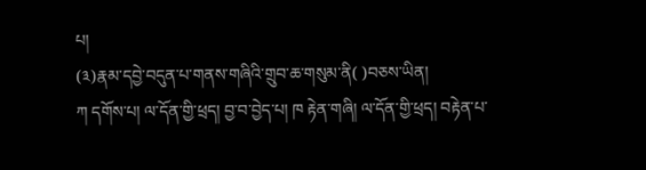པ།
(༣)རྣམ་དབྱེ་བདུན་པ་གནས་གཞིའི་གྲུབ་ཆ་གསུམ་ནི( )བཅས་ཡིན།
ཀ དགོས་པ། ལ་དོན་གྱི་ཕྲད། བྱ་བ་བྱེད་པ། ཁ རྟེན་གཞི། ལ་དོན་གྱི་ཕྲད། བརྟེན་པ་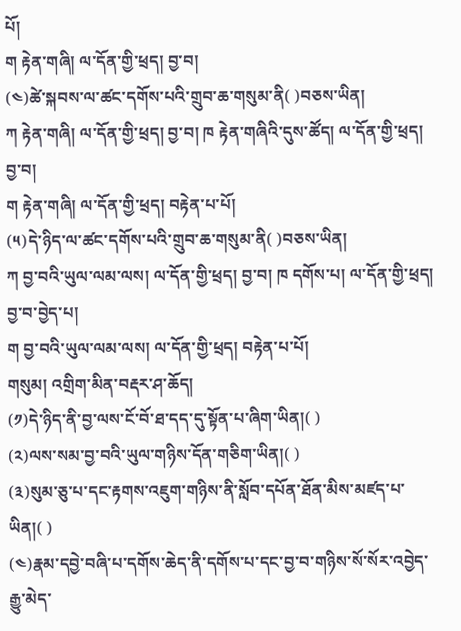པོ།
ག རྟེན་གཞི། ལ་དོན་གྱི་ཕྲད། བྱ་བ།
(༤)ཚེ་སྐབས་ལ་ཚང་དགོས་པའི་གྲུབ་ཆ་གསུམ་ནི( )བཅས་ཡིན།
ཀ རྟེན་གཞི། ལ་དོན་གྱི་ཕྲད། བྱ་བ། ཁ རྟེན་གཞིའི་དུས་ཚོད། ལ་དོན་གྱི་ཕྲད། བྱ་བ།
ག རྟེན་གཞི། ལ་དོན་གྱི་ཕྲད། བརྟེན་པ་པོ།
(༥)དེ་ཉིད་ལ་ཚང་དགོས་པའི་གྲུབ་ཆ་གསུམ་ནི( )བཅས་ཡིན།
ཀ བྱ་བའི་ཡུལ་ལམ་ལས། ལ་དོན་གྱི་ཕྲད། བྱ་བ། ཁ དགོས་པ། ལ་དོན་གྱི་ཕྲད། བྱ་བ་བྱེད་པ།
ག བྱ་བའི་ཡུལ་ལམ་ལས། ལ་དོན་གྱི་ཕྲད། བརྟེན་པ་པོ།
གསུམ། འགྲིག་མིན་བརྡར་ཤ་ཆོད།
(༡)དེ་ཉིད་ནི་བྱ་ལས་ངོ་བོ་ཐ་དད་དུ་སྟོན་པ་ཞིག་ཡིན།( )
(༢)ལས་སམ་བྱ་བའི་ཡུལ་གཉིས་དོན་གཅིག་ཡིན།( )
(༣)སུམ་ཅུ་པ་དང་རྟགས་འཇུག་གཉིས་ནི་སློབ་དཔོན་ཐོན་མིས་མཛད་པ་ཡིན།( )
(༤)རྣམ་དབྱེ་བཞི་པ་དགོས་ཆེད་ནི་དགོས་པ་དང་བྱ་བ་གཉིས་སོ་སོར་འབྱེད་རྒྱུ་མེད་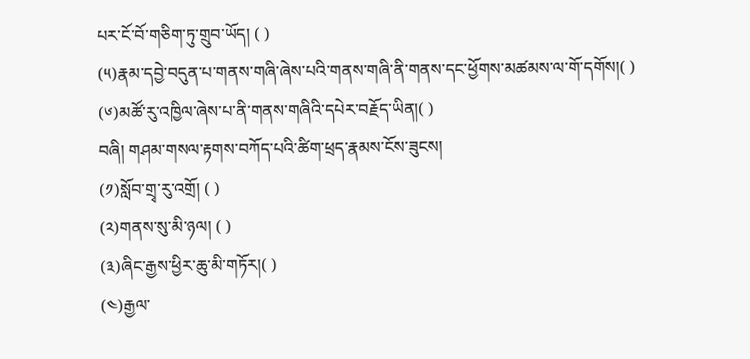པར་ངོ་བོ་གཅིག་ཏུ་གྲུབ་ཡོད། ( )
(༥)རྣམ་དབྱེ་བདུན་པ་གནས་གཞི་ཞེས་པའི་གནས་གཞི་ནི་གནས་དང་ཕྱོགས་མཚམས་ལ་གོ་དགོས།( )
(༦)མཚོ་རུ་འཁྱིལ་ཞེས་པ་ནི་གནས་གཞིའི་དཔེར་བརྗོད་ཡིན།( )
བཞི། གཤམ་གསལ་རྟགས་བཀོད་པའི་ཚིག་ཕྲད་རྣམས་ངོས་ཟུངས།
(༡)སློབ་གྲྭ་རུ་འགྲོ། ( )
(༢)གནས་སུ་མི་ཉལ། ( )
(༣)ཞིང་རྒྱས་ཕྱིར་ཆུ་མི་གཏོར།( )
(༤)རྒྱལ་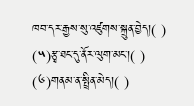ཁབ་དར་རྒྱས་སུ་འཛུགས་སྐྲུན་བྱེད།( )
(༥)རྩྭ་ཐང་དུ་ནོར་ལུག་མང་།( )
(༦)གནམ་ན་སྤྲིན་མེད།( )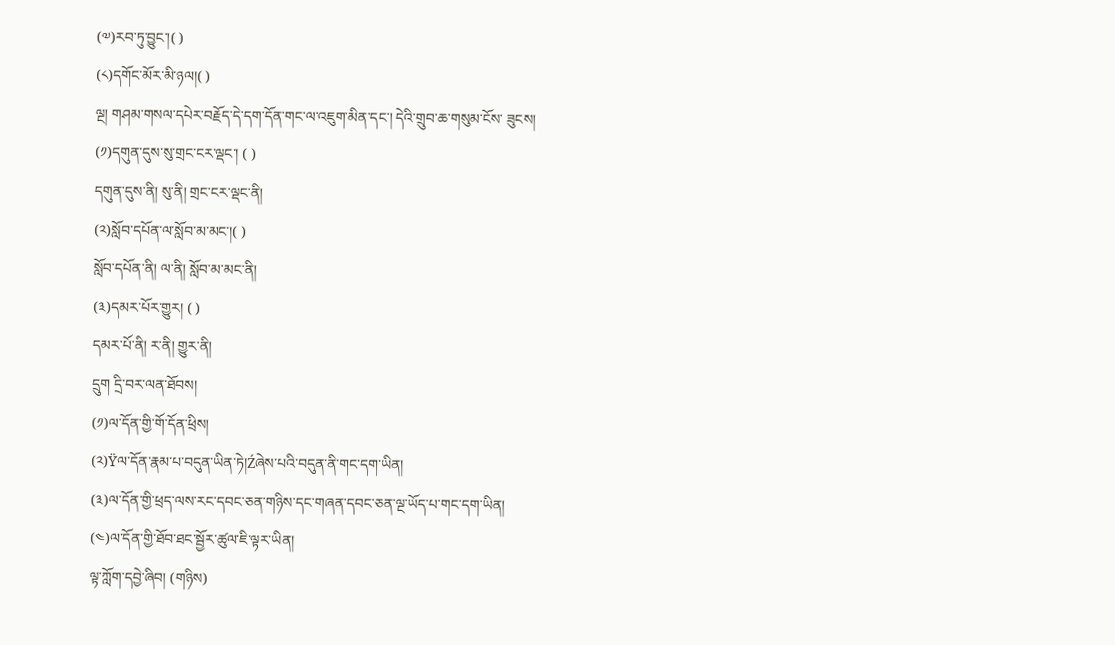(༧)རབ་ཏུ་བྱུང་།( )
(༨)དགོང་མོར་མི་ཉལ།( )
ལྔ། གཤམ་གསལ་དཔེར་བརྗོད་དེ་དག་དོན་གང་ལ་འཇུག་མིན་དང་། དེའི་གྲུབ་ཆ་གསུམ་ངོས་ ཟུངས།
(༡)དགུན་དུས་སུ་གྲང་ངར་ལྡང་། ( )
དགུན་དུས་ནི། སུ་ནི། གྲང་ངར་ལྡང་ནི།
(༢)སློབ་དཔོན་ལ་སློབ་མ་མང་།( )
སློབ་དཔོན་ནི། ལ་ནི། སློབ་མ་མང་ནི།
(༣)དམར་པོར་གྱུར། ( )
དམར་པོ་ནི། ར་ནི། གྱུར་ནི།
དྲུག དྲི་བར་ལན་ཐོབས།
(༡)ལ་དོན་གྱི་གོ་དོན་ཕྲིས།
(༢)Ÿལ་དོན་རྣམ་པ་བདུན་ཡིན་ཏེ།Źཞེས་པའི་བདུན་ནི་གང་དག་ཡིན།
(༣)ལ་དོན་གྱི་ཕྲད་ལས་རང་དབང་ཅན་གཉིས་དང་གཞན་དབང་ཅན་ལྔ་ཡོད་པ་གང་དག་ཡིན།
(༤)ལ་དོན་གྱི་ཐོབ་ཐང་སྦྱོར་ཚུལ་ཇི་ལྟར་ཡིན།
ལྟ་ཀློག་དབྱེ་ཞིབ། (གཉིས)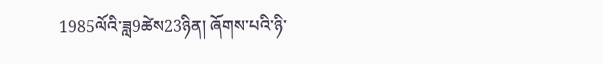1985ལོའི་ཟླ9ཚེས23ཉིན། ཞོགས་པའི་ཉི་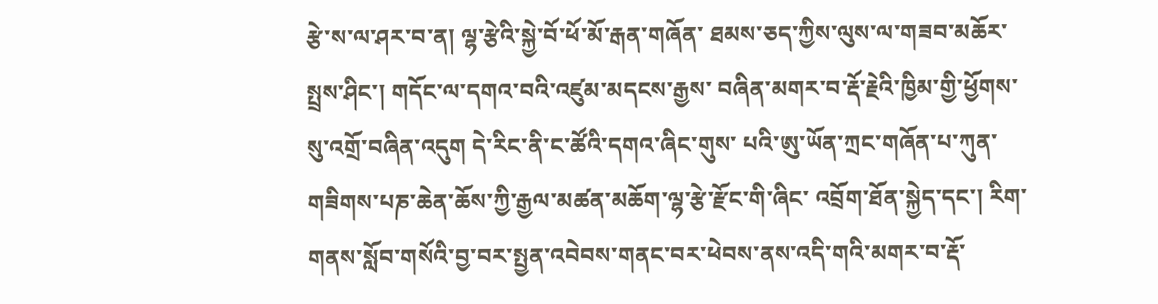རྩེ་ས་ལ་ཤར་བ་ན། ལྷ་རྩེའི་སྐྱེ་བོ་ཕོ་མོ་རྒན་གཞོན་ ཐམས་ཅད་ཀྱིས་ལུས་ལ་གཟབ་མཆོར་སྤྲས་ཤིང་། གདོང་ལ་དགའ་བའི་འཛུམ་མདངས་རྒྱས་ བཞིན་མགར་བ་རྡོ་རྗེའི་ཁྱིམ་གྱི་ཕྱོགས་སུ་འགྲོ་བཞིན་འདུག དེ་རིང་ནི་ང་ཚོའི་དགའ་ཞིང་གུས་ པའི་ཨུ་ཡོན་ཀྲང་གཞོན་པ་ཀུན་གཟིགས་པཎ་ཆེན་ཆོས་ཀྱི་རྒྱལ་མཚན་མཆོག་ལྷ་རྩེ་རྫོང་གི་ཞིང་ འབྲོག་ཐོན་སྐྱེད་དང་། རིག་གནས་སློབ་གསོའི་བྱ་བར་སྤྱན་འབེབས་གནང་བར་ཕེབས་ནས་འདི་གའི་མགར་བ་རྡོ་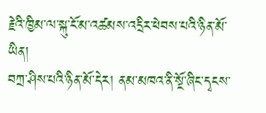རྗེའི་ཁྱིམ་ལ་སྐུ་ངོ་མ་འཚམས་འདྲིར་ཕེབས་པའི་ཉིན་མོ་ཡིན།
བཀྲ་ཤིས་པའི་ཉིན་མོ་དེར། ནམ་མཁའ་ནི་སྔོ་ཞིང་དྭངས་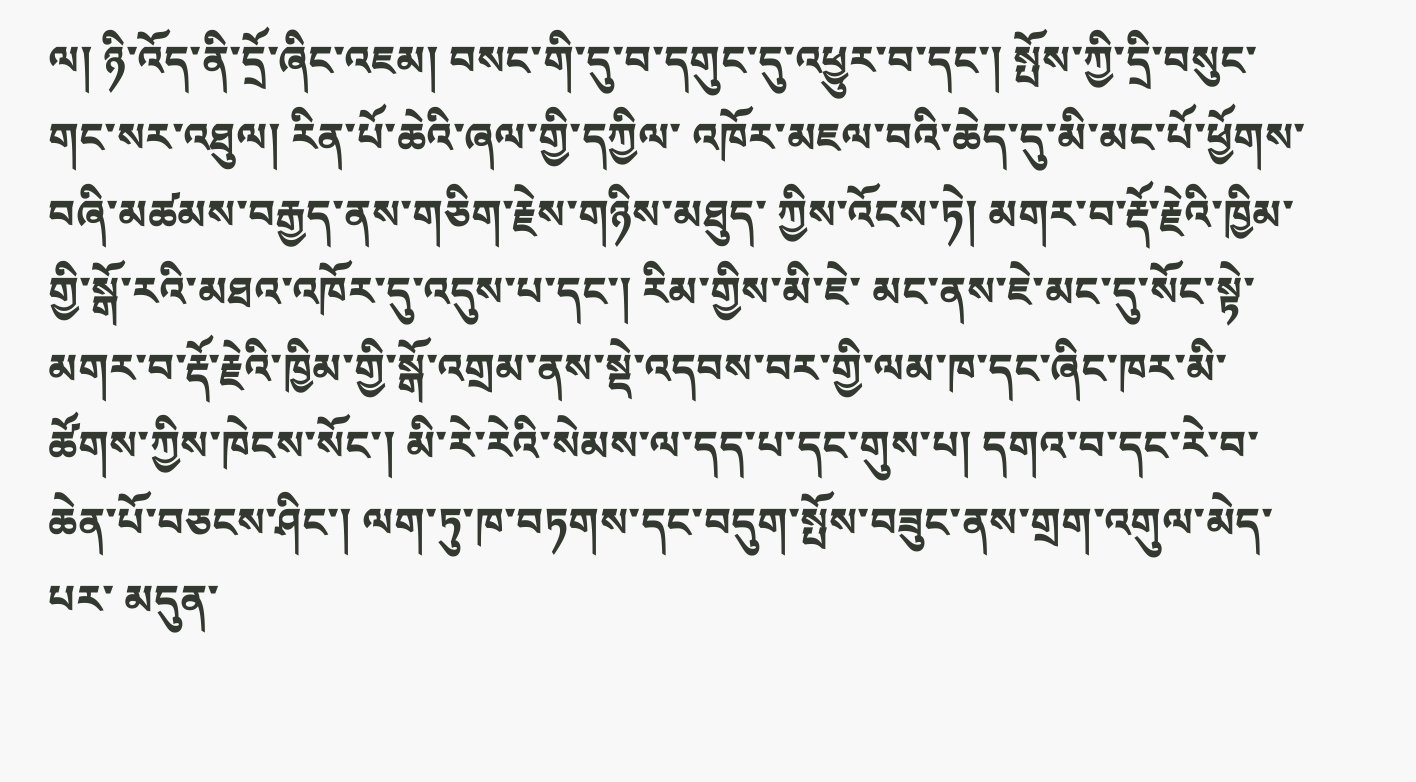ལ། ཉི་འོད་ནི་དྲོ་ཞིང་འཇམ། བསང་གི་དུ་བ་དགུང་དུ་འཕྱུར་བ་དང་། སྤོས་ཀྱི་དྲི་བསུང་གང་སར་འཐུལ། རིན་པོ་ཆེའི་ཞལ་གྱི་དཀྱིལ་ འཁོར་མཇལ་བའི་ཆེད་དུ་མི་མང་པོ་ཕྱོགས་བཞི་མཚམས་བརྒྱད་ནས་གཅིག་རྗེས་གཉིས་མཐུད་ ཀྱིས་འོངས་ཏེ། མགར་བ་རྡོ་རྗེའི་ཁྱིམ་གྱི་སྒོ་རའི་མཐའ་འཁོར་དུ་འདུས་པ་དང་། རིམ་གྱིས་མི་ཇེ་ མང་ནས་ཇེ་མང་དུ་སོང་སྟེ་མགར་བ་རྡོ་རྗེའི་ཁྱིམ་གྱི་སྒོ་འགྲམ་ནས་སྡེ་འདབས་བར་གྱི་ལམ་ཁ་དང་ཞིང་ཁར་མི་ཚོགས་ཀྱིས་ཁེངས་སོང་། མི་རེ་རེའི་སེམས་ལ་དད་པ་དང་གུས་པ། དགའ་བ་དང་རེ་བ་ཆེན་པོ་བཅངས་ཤིང་། ལག་ཏུ་ཁ་བཏགས་དང་བདུག་སྤོས་བཟུང་ནས་གྲག་འགུལ་མེད་པར་ མདུན་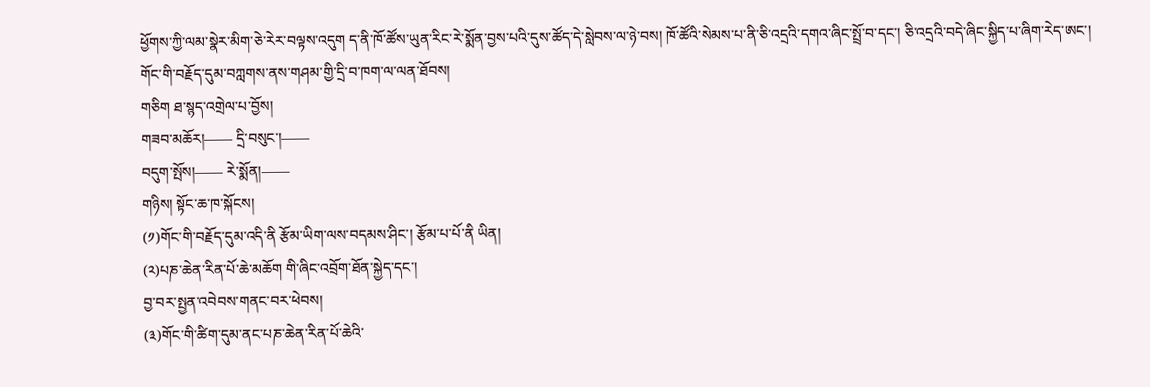ཕྱོགས་ཀྱི་ལམ་སྣེར་མིག་ཅེ་རེར་བལྟས་འདུག ད་ནི་ཁོ་ཚོས་ཡུན་རིང་རེ་སྨོན་བྱས་པའི་དུས་ཚོད་དེ་སླེབས་ལ་ཉེ་བས། ཁོ་ཚོའི་སེམས་པ་ནི་ཅི་འདྲའི་དགའ་ཞིང་སྤྲོ་བ་དང་། ཅི་འདྲའི་བདེ་ཞིང་སྐྱིད་པ་ཞིག་རེད་ཨང་།
གོང་གི་བརྗོད་དུམ་བཀླགས་ནས་གཤམ་གྱི་དྲི་བ་ཁག་ལ་ལན་ཐོབས།
གཅིག ཐ་སྙད་འགྲེལ་པ་བྱོས།
གཟབ་མཆོར།—— དྲི་བསུང་།——
བདུག་སྤོས།—— རེ་སྨོན།——
གཉིས། སྟོང་ཆ་ཁ་སྐོངས།
(༡)གོང་གི་བརྗོད་དུམ་འདི་ནི རྩོམ་ཡིག་ལས་བདམས་ཤིང་། རྩོམ་པ་པོ་ནི ཡིན།
(༢)པཎ་ཆེན་རིན་པོ་ཆེ་མཆོག གི་ཞིང་འབྲོག་ཐོན་སྐྱེད་དང་།
བྱ་བར་སྤྱན་འབེབས་གནང་བར་ཕེབས།
(༣)གོང་གི་ཚིག་དུམ་ནང་པཎ་ཆེན་རིན་པོ་ཆེའི་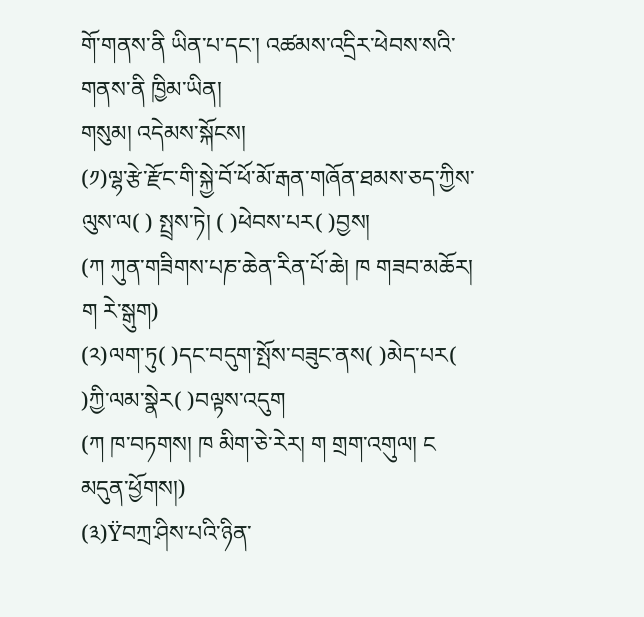གོ་གནས་ནི ཡིན་པ་དང་། འཚམས་འདྲིར་ཕེབས་སའི་གནས་ནི ཁྱིམ་ཡིན།
གསུམ། འདེམས་སྐོངས།
(༡)ལྷ་རྩེ་རྫོང་གི་སྐྱེ་བོ་ཕོ་མོ་རྒན་གཞོན་ཐམས་ཅད་ཀྱིས་ལུས་ལ( ) སྤྲས་ཏེ། ( )ཕེབས་པར( )བྱས།
(ཀ ཀུན་གཟིགས་པཎ་ཆེན་རིན་པོ་ཆེ། ཁ གཟབ་མཆོར། ག རེ་སྒུག)
(༢)ལག་ཏུ( )དང་བདུག་སྤོས་བཟུང་ནས( )མེད་པར( )ཀྱི་ལམ་སྣེར( )བལྟས་འདུག
(ཀ ཁ་བཏགས། ཁ མིག་ཅེ་རེར། ག གྲག་འགུལ། ང མདུན་ཕྱོགས།)
(༣)Ÿབཀྲ་ཤིས་པའི་ཉིན་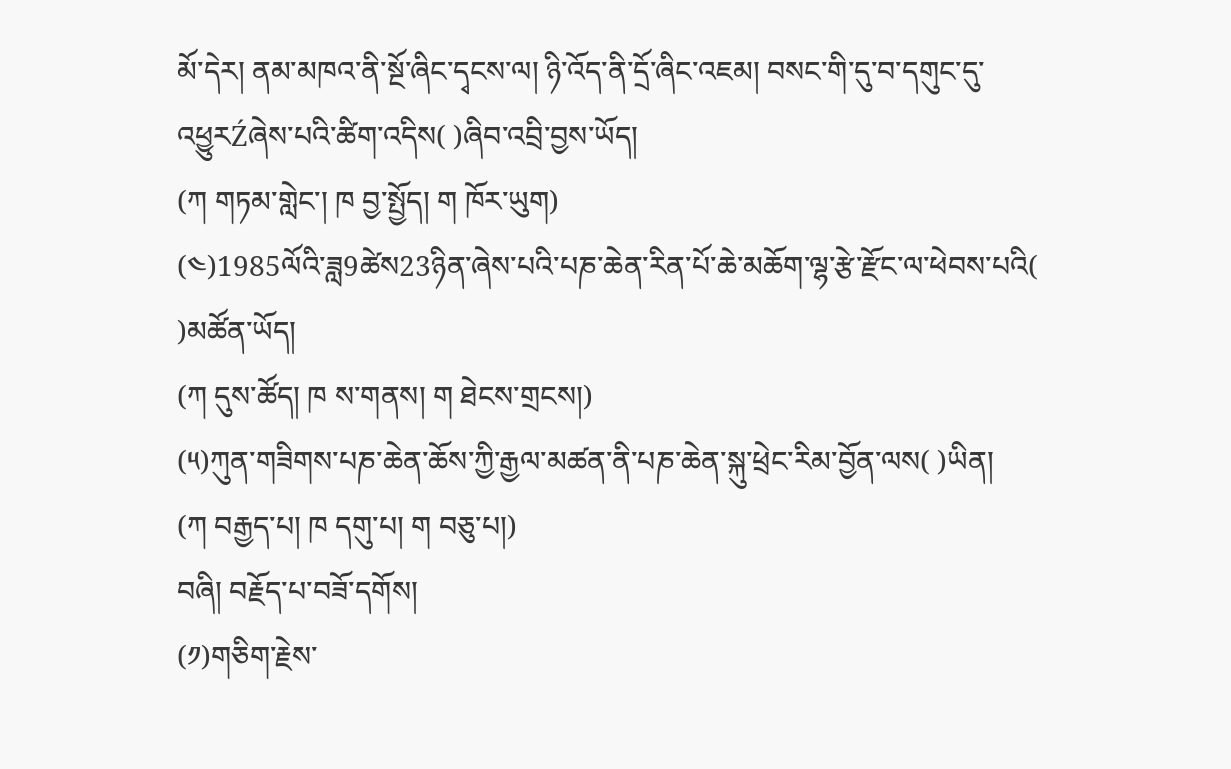མོ་དེར། ནམ་མཁའ་ནི་སྔོ་ཞིང་དྭངས་ལ། ཉི་འོད་ནི་དྲོ་ཞིང་འཇམ། བསང་གི་དུ་བ་དགུང་དུ་འཕྱུརŹཞེས་པའི་ཚིག་འདིས( )ཞིབ་འབྲི་བྱས་ཡོད།
(ཀ གཏམ་གླེང་། ཁ བྱ་སྤྱོད། ག ཁོར་ཡུག)
(༤)1985ལོའི་ཟླ9ཚེས23ཉིན་ཞེས་པའི་པཎ་ཆེན་རིན་པོ་ཆེ་མཆོག་ལྷ་རྩེ་རྫོང་ལ་ཕེབས་པའི( )མཚོན་ཡོད།
(ཀ དུས་ཚོད། ཁ ས་གནས། ག ཐེངས་གྲངས།)
(༥)ཀུན་གཟིགས་པཎ་ཆེན་ཆོས་ཀྱི་རྒྱལ་མཚན་ནི་པཎ་ཆེན་སྐུ་ཕྲེང་རིམ་བྱོན་ལས( )ཡིན།
(ཀ བརྒྱད་པ། ཁ དགུ་པ། ག བཅུ་པ།)
བཞི། བརྗོད་པ་བཟོ་དགོས།
(༡)གཅིག་རྗེས་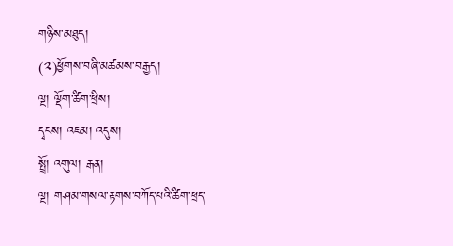གཉིས་མཐུད།
(༢)ཕྱོགས་བཞི་མཚམས་བརྒྱད།
ལྔ། ལྡོག་ཚིག་ཕྲིས།
དྭངས། འཇམ། འདུས།
སྤྲོ། འགུལ། རྒན།
ལྔ། གཤམ་གསལ་རྟགས་བཀོད་པའི་ཚིག་ཕྲད་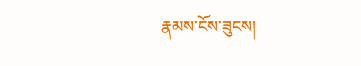རྣམས་ངོས་ཟུངས།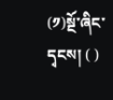(༡)སྔོ་ཞིང་དྭངས། ( )